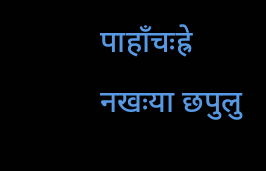पाहाँचःह्रे नखःया छपुलु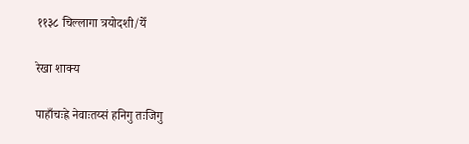११३८ चिल्लागा त्रयोदशी/येँ

रेखा शाक्य

पाहाँचःह्रे नेवाःतय्सं हनिगु तःजिगु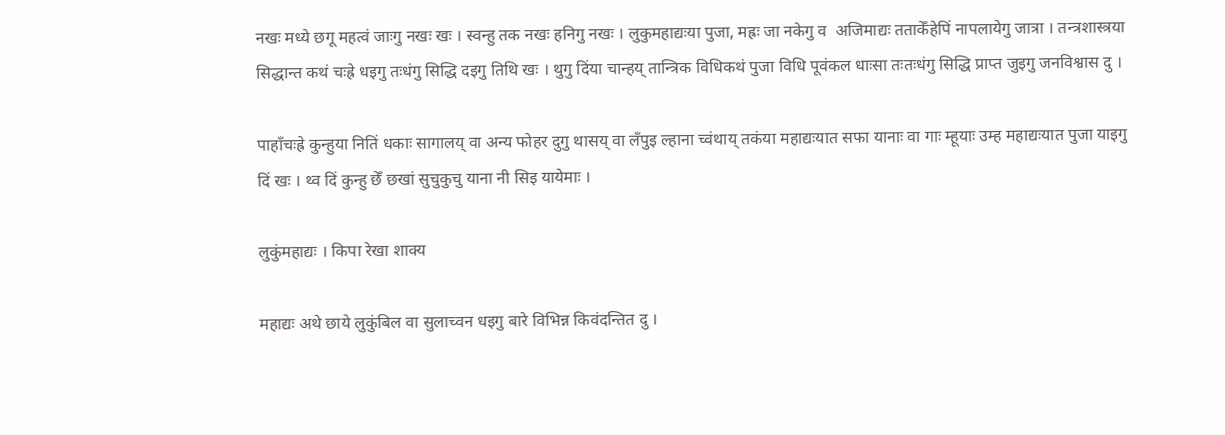नखः मध्ये छगू महत्वं जाःगु नखः खः । स्वन्हु तक नखः हनिगु नखः । लुकुमहाद्यःया पुजा, मह्रः जा नकेगु व  अजिमाद्यः तताकेँहेपिं नापलायेगु जात्रा । तन्त्रशास्त्रया सिद्धान्त कथं चःह्रे धइगु तःधंगु सिद्धि दइगु तिथि खः । थुगु दिंया चान्हय् तान्त्रिक विधिकथं पुजा विधि पूवंकल धाःसा तःतःधंगु सिद्धि प्राप्त जुइगु जनविश्वास दु ।

पाहाँचःह्रे कुन्हुया नितिं धकाः सागालय् वा अन्य फोहर दुगु थासय् वा लँपुइ ल्हाना च्वंथाय् तकंया महाद्यःयात सफा यानाः वा गाः म्हूयाः उम्ह महाद्यःयात पुजा याइगु दिं खः । थ्व दिं कुन्हु छेँ छखां सुचुकुचु याना नी सिइ यायेमाः ।

लुकुंमहाद्यः । किपा रेखा शाक्य

महाद्यः अथे छाये लुकुंबिल वा सुलाच्वन धइगु बारे विभिन्न किवंदन्तित दु ।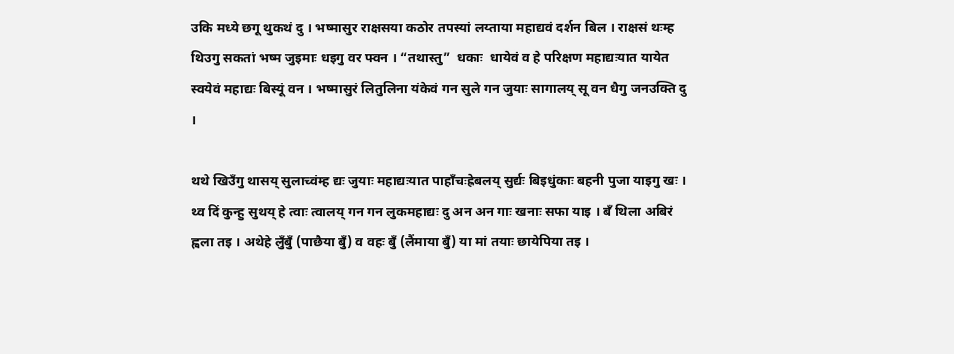उकि मध्ये छगू थुकथं दु । भष्मासुर राक्षसया कठोर तपस्यां लय्ताया महाद्यवं दर्शन बिल । राक्षसं थःम्ह थिउगु सकतां भष्म जुइमाः धइगु वर फ्वन । “तथास्तु”  धकाः  धायेवं व हे परिक्षण महाद्यःयात यायेत स्वयेवं महाद्यः बिस्यूं वन । भष्मासुरं लितुलिना यंकेवं गन सुले गन जुयाः सागालय् सू वन धैगु जनउक्ति दु ।

थथे खिउँगु थासय् सुलाच्वंम्ह द्यः जुयाः महाद्यःयात पाहाँचःह्रेबलय् सुर्द्यः बिइधुंकाः बहनी पुजा याइगु खः । थ्व दिं कुन्हु सुथय् हे त्वाः त्वालय् गन गन लुकमहाद्यः दु अन अन गाः खनाः सफा याइ । बँ थिला अबिरं ह्वला तइ । अथेहे लुँबुँ (पाछैया बुँ) व वहः बुँ (लैंमाया बुँ) या मां तयाः छायेपिया तइ ।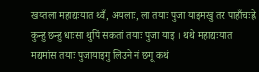खय्तला महाद्यःयात थ्वँ, अयलाः, ला तयाः पुजा याइमखु तर पाहाँचःह्रे कुन्हु छन्हु धाःसा थुपिं सकतां तयाः पुजा याइ । थथे महाद्यःयात मद्यमांस तयाः पुजायाइगु लिउने नं छगू कथं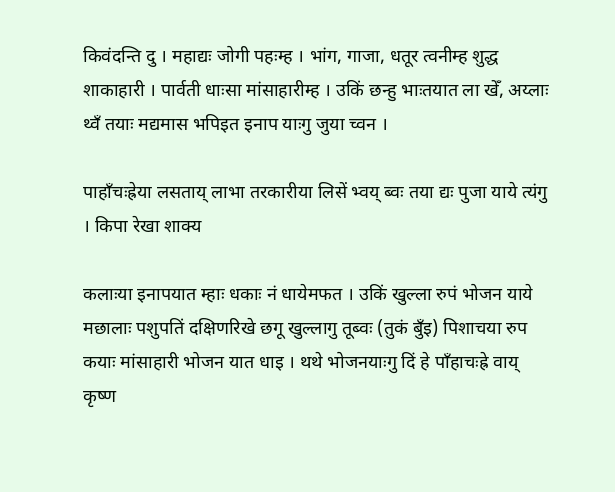किवंदन्ति दु । महाद्यः जोगी पहःम्ह । भांग, गाजा, धतूर त्वनीम्ह शुद्ध शाकाहारी । पार्वती धाःसा मांसाहारीम्ह । उकिं छन्हु भाःतयात ला खेँ, अय्लाः थ्वँ तयाः मद्यमास भपिइत इनाप याःगु जुया च्वन ।

पाहाँचःह्रेया लसताय् लाभा तरकारीया लिसें भ्वय् ब्वः तया द्यः पुजा याये त्यंगु । किपा रेखा शाक्य

कलाःया इनापयात म्हाः धकाः नं धायेमफत । उकिं खुल्ला रुपं भोजन याये मछालाः पशुपतिं दक्षिणरिखे छगू खुल्लागु तूब्वः (तुकं बुँइ) पिशाचया रुप कयाः मांसाहारी भोजन यात धाइ । थथे भोजनयाःगु दिं हे पाँहाचःह्रे वाय् कृष्ण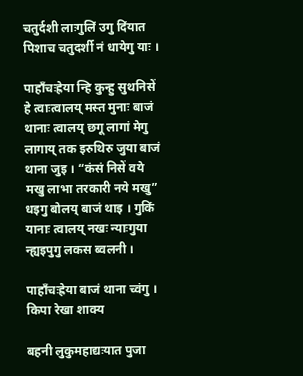चतुर्दशी लाःगुलिं उगु दिंयात पिशाच चतुदर्शी नं धायेगु याः ।

पाहाँचःह्रेया न्हि कुन्हु सुथनिसें हे त्वाःत्वालय् मस्त मुनाः बाजं थानाः त्वालय् छगू लागां मेगु लागाय् तक इरुथिरु जुया बाजं थाना जुइ । “कंसं निसें वये मखु लाभा तरकारी नये मखु” धइगु बोलय् बाजं थाइ । गुकिं यानाः त्वालय् नखः न्याःगुया न्ह्यइपुगु लकस ब्वलनी ।

पाहाँचःह्रेया बाजं थाना च्वंगु । किपा रेखा शाक्य

बहनी लुकुमहाद्यःयात पुजा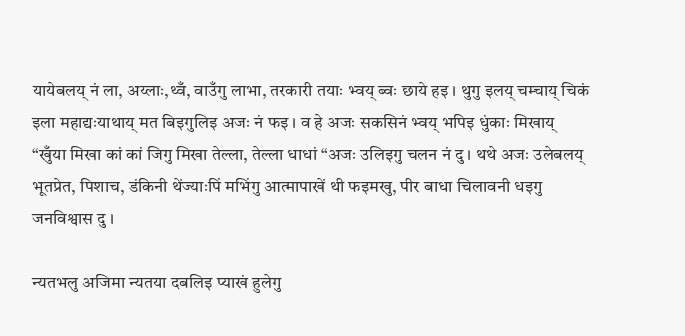यायेबलय् नं ला, अय्लाः,थ्वँ, वाउँगु लाभा, तरकारी तयाः भ्वय् ब्वः छाये हइ । थुगु इलय् चम्चाय् चिकं इला महाद्यःयाथाय् मत बिइगुलिइ अजः नं फइ । व हे अजः सकसिनं भ्वय् भपिइ धुंकाः मिखाय् “खुँया मिखा कां कां जिगु मिखा तेल्ला, तेल्ला धाधां “अजः उलिइगु चलन नं दु । थथे अजः उलेबलय् भूतप्रेत, पिशाच, डंकिनी थेंज्याःपिं मभिंगु आत्मापाखें थी फइमखु, पीर बाधा चिलावनी धइगु जनविश्वास दु ।

न्यतभलु अजिमा न्यतया दबलिइ प्याखं हुलेगु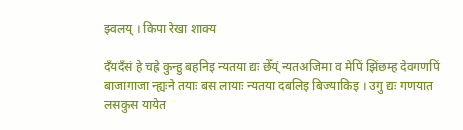झ्वलय् । किपा रेखा शाक्य

दँयदँसं हे चह्रे कुन्हु बहनिइ न्यतया द्यः छेँय्ं न्यतअजिमा व मेपिं झिंछम्ह देवगणपिं बाजागाजा न्ह्यःने तयाः बस लायाः न्यतया दबलिइ बिज्याकिइ । उगु द्यः गणयात लसकुस यायेत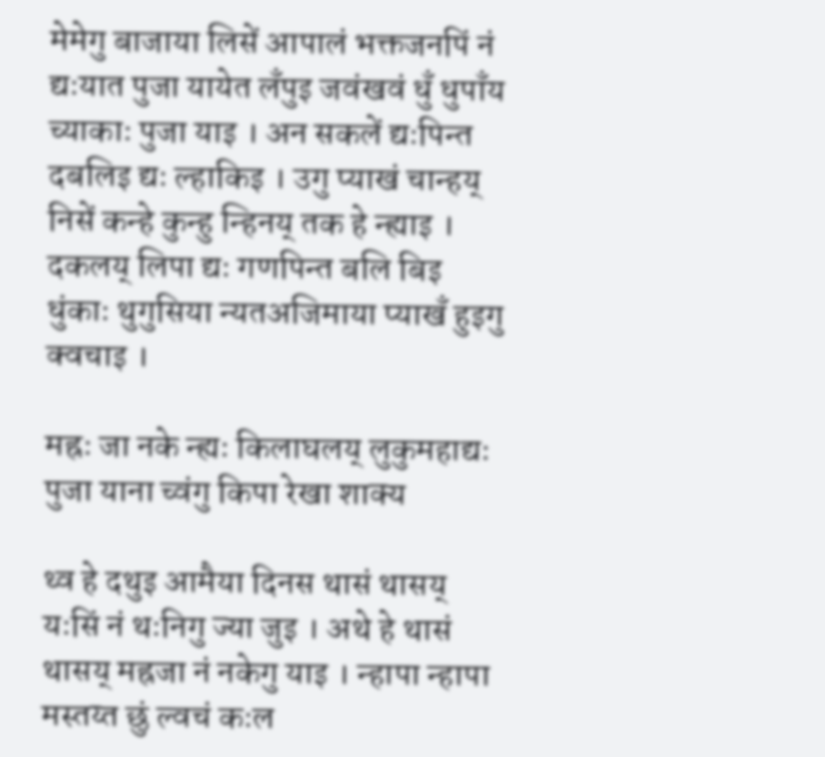मेमेगु बाजाया लिसें आपालं भक्तजनपिं नं द्यःयात पुजा यायेत लँपुइ जवंखवं धुँ धुपाँय च्याकाः पुजा याइ । अन सकलें द्यःपिन्त दबलिइ द्यः ल्हाकिइ । उगु प्याखं चान्हय् निसें कन्हे कुन्हु न्हिनय् तक हे न्ह्याइ । दकलय् लिपा द्यः गणपिन्त बलि बिइ धुंकाः थुगुसिया न्यतअजिमाया प्याखँ हुइगु क्वचाइ ।

मह्रः जा नके न्ह्यः किलाघलय् लुकुमहाद्यः पुजा याना च्वंगु किपा रेखा शाक्य

थ्व हे दथुइ आमैया दिनस थासं थासय् यःसिं नं थःनिगु ज्या जुइ । अथे हे थासं थासय् मह्रजा नं नकेगु याइ । न्हापा न्हापा मस्तय्त छुं ल्वचं कःल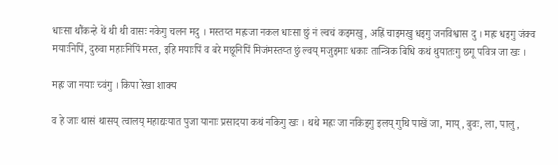धाःसा थौंकन्हे थें थी थी वासः नकेगु चलन मदु । मस्तय्त मह्रःजा नकल धाःसा छुं नं ल्वचं कइमखु, अह्रिं चाइमखु धइगु जनविश्वास दु । मह्रः धइगु जंक्व मयाःनिपिं, दुरुवा महाःनिपिं मस्त, इहि मयाःपिं व बरे मछूनिपिं मिजंमस्तय्त छुं ल्वय् मजुइमाः धकाः तान्त्रिक बिधि कथं थुयातःगु छगू पवित्र जा खः ।

मह्रः जा नयाः च्वंगु । किपा रेखा शाक्य

व हे जाः थासं थासय् त्वालय् महाद्यःयात पुजा यानाः प्रसादया कथं नकिगु खः । थथे मह्रः जा नकिइगु इलय् गुथि पाखें जा, माय्, बुवः, ला, पालु,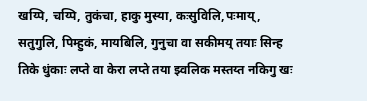खय्पि, चय्पि, तुकंचा, हाकु मुस्या, कःसुविलि,पःमाय्, सतुगुलि, पिम्हुकं, मायबिलि, गुनुचा वा सकीमय् तयाः सिन्ह तिके धुंकाः लप्ते वा केरा लप्ते तया झ्वलिक मस्तय्त नकिगु खः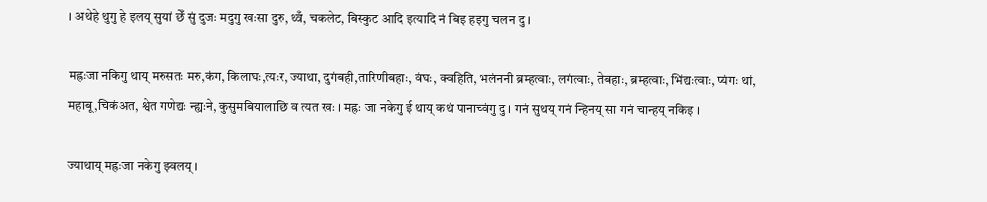। अथेहे थुगु हे इलय् सुयां छेँ सुं दुजः मदुगु खःसा दुरु, थ्वँ, चकलेट, बिस्कुट आदि इत्यादि नं बिइ हइगु चलन दु ।

मह्रःजा नकिगु थाय् मरुसतः मरु,कंग, किलाघः,त्यःर, ज्याथा, दुगंबही,तारिणीबहाः, वंघः, क्वहिति, भलंननी ब्रम्हत्वाः, लगंत्वाः, तेबहाः, ब्रम्हत्वाः, भिंद्यःत्वाः, प्यंगः थां, महाबू,चिकंअत, श्वेत गणेद्यः न्ह्यःने, कुसुमबियालाछि व त्यत खः । मह्रः जा नकेगु ई थाय् कथं पानाच्वंगु दु । गनं सुथय् गनं न्हिनय् सा गनं चान्हय् नकिइ ।

ज्याथाय् मह्रःजा नकेगु झ्वलय् ।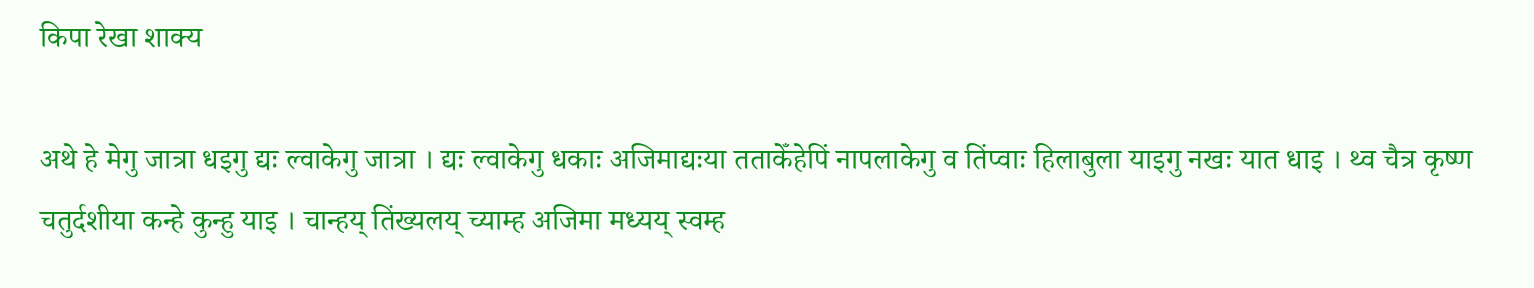किपा रेखा शाक्य

अथे हे मेगु जात्रा धइगु द्यः ल्वाकेगु जात्रा । द्यः ल्वाकेगु धकाः अजिमाद्यःया तताकेँहेपिं नापलाकेगु व तिंप्वाः हिलाबुला याइगु नखः यात धाइ । थ्व चैत्र कृष्ण चतुर्दशीया कन्हे कुन्हु याइ । चान्हय् तिंख्यलय् च्याम्ह अजिमा मध्यय् स्वम्ह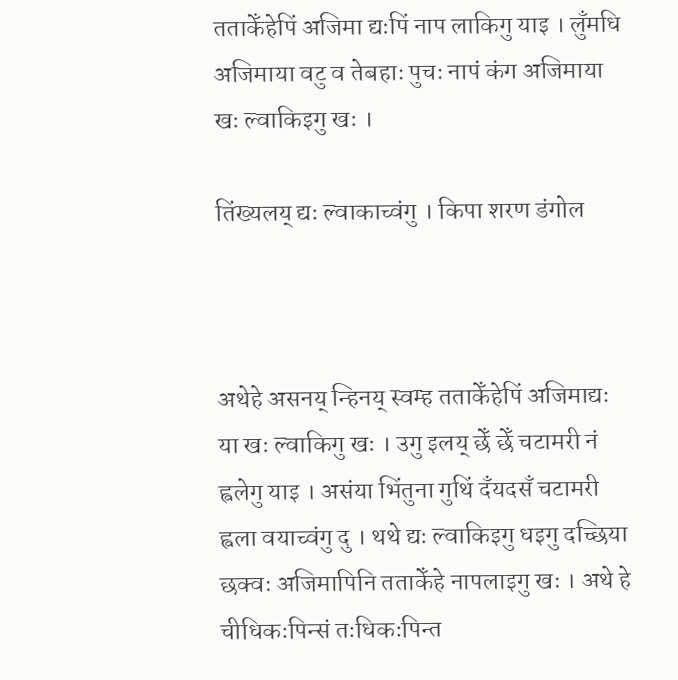तताकेँहेपिं अजिमा द्यःपिं नाप लाकिगु याइ । लुँमधि अजिमाया वटु व तेबहाः पुचः नापं कंग अजिमाया खः ल्वाकिइगु खः ।

तिंख्यलय् द्यः ल्वाकाच्वंगु । किपा शरण डंगोल



अथेहे असनय् न्हिनय् स्वम्ह तताकेँहेपिं अजिमाद्यः या खः ल्वाकिगु खः । उगु इलय् छेँ छेँ चटामरी नं ह्वलेगु याइ । असंया भिंतुना गुथिं दँयदसँ चटामरी ह्वला वयाच्वंगु दु । थथे द्यः ल्वाकिइगु धइगु दच्छिया छक्वः अजिमापिनि तताकेँहे नापलाइगु खः । अथे हे चीधिकःपिन्सं तःधिकःपिन्त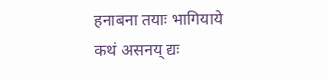हनाबना तयाः भागियाये कथं असनय् द्यः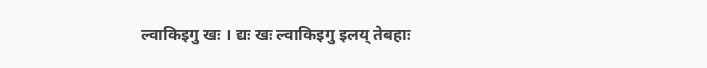ल्वाकिइगु खः । द्यः खः ल्वाकिइगु इलय् तेबहाः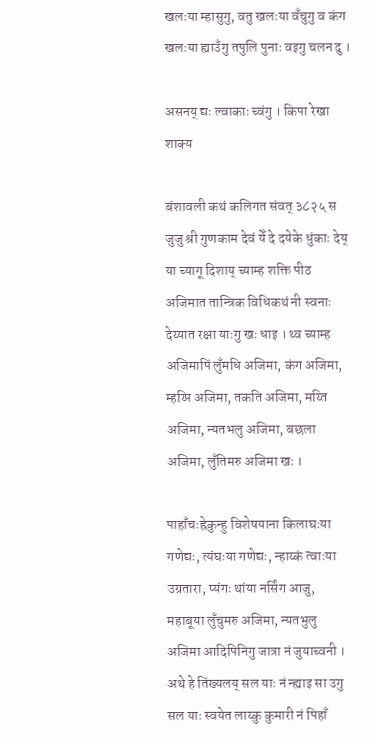खलःया म्हासुगु, वतु खलःया वँचुगु व कंग खलःया ह्याउँगु तपुलि पुनाः वइगु चलन दु ।

असनय् द्यः ल्वाकाः च्वंगु । किपा रेखा शाक्य

बंशावली कथं कलिगत संवत् ३८२५ स जुजु श्री गुणकाम देवं येँ दे दयेके धुंकाः देय् या च्यागू दिशाय् च्याम्ह शक्ति पीठ अजिमात तान्त्रिक विधिकथं नी स्वनाः देय्यात रक्षा याःगु खः धाइ । थ्व च्याम्ह अजिमापिं लुँमधि अजिमा, कंग अजिमा, म्हय्पि अजिमा, तकति अजिमा, मय्ति अजिमा, न्यतभलु अजिमा, बछला अजिमा, लुँतिमरु अजिमा खः ।

पाहाँचःह्रेकुन्हु विशेषयाना किलाघःया गणेद्यः, त्यंघःया गणेद्यः, न्हाय्कं त्वाःया उग्रतारा, प्यंगः थांया नर्सिंग आजु, महाबूया लुँचुमरु अजिमा, न्यतभुलु अजिमा आदिपिनिगु जात्रा नं जुयाच्वनी । अथे हे तिंख्यलय् सल याः नं न्ह्याइ सा उगु सल याः स्वयेत लाय्कु कुमारी नं पिहाँ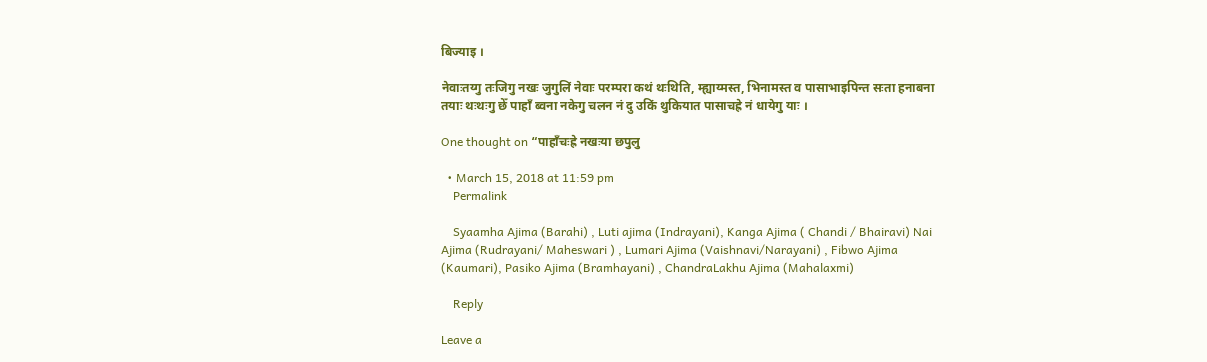बिज्याइ ।

नेवाःतय्गु तःजिगु नखः जुगुलिं नेवाः परम्परा कथं थःथिति, म्ह्याय्मस्त, भिनामस्त व पासाभाइपिन्त सःता हनाबना तयाः थःथःगु छेँ पाहाँ ब्वना नकेगु चलन नं दु उकिं थुकियात पासाचह्रे नं धायेगु याः ।

One thought on “पाहाँचःह्रे नखःया छपुलु

  • March 15, 2018 at 11:59 pm
    Permalink

    Syaamha Ajima (Barahi) , Luti ajima (Indrayani), Kanga Ajima ( Chandi / Bhairavi) Nai Ajima (Rudrayani/ Maheswari ) , Lumari Ajima (Vaishnavi/Narayani) , Fibwo Ajima (Kaumari), Pasiko Ajima (Bramhayani) , ChandraLakhu Ajima (Mahalaxmi)

    Reply

Leave a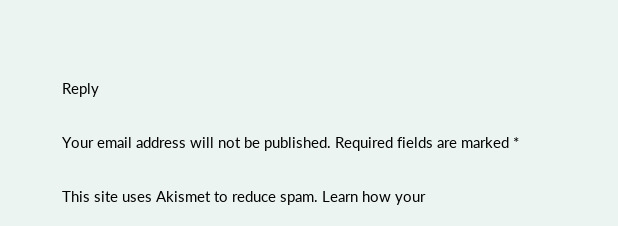Reply

Your email address will not be published. Required fields are marked *

This site uses Akismet to reduce spam. Learn how your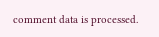comment data is processed.